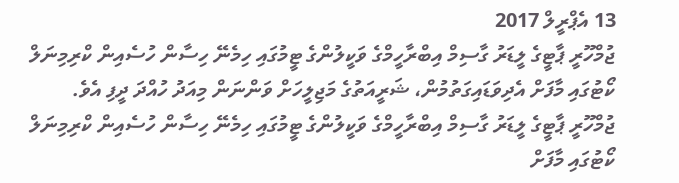13 އެޕްރީލް 2017
ޖުމްހޫރީ ޕާޓީގެ ލީޑަރު ގާސިމް އިބްރާހީމްގެ ވަކީލުންގެ ޓީމުގައި ހިމެނޭ ހިސާން ހުސެއިން ކްރިމިނަލް ކޯޓުގައި މާފަށް އެދިވަޑައިގަތުމުން، ޝަރީއަތުގެ މަޖިލީހަށް ވަންނަން މިއަދު ހުއްދަ ދީފި އެވެ.
ޖުމްހޫރީ ޕާޓީގެ ލީޑަރު ގާސިމް އިބްރާހީމްގެ ވަކީލުންގެ ޓީމުގައި ހިމެނޭ ހިސާން ހުސެއިން ކްރިމިނަލް ކޯޓުގައި މާފަށް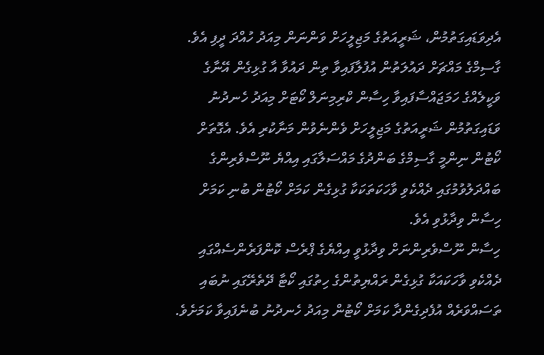އެދިވަޑައިގަތުމުން، ޝަރީއަތުގެ މަޖިލީހަށް ވަންނަން މިއަދު ހުއްދަ ދީފި އެވެ.
ގާސިމްގެ މައްޗަށް ދައުލަތުން އުފުލާފައިވާ ތިން ދައުވާ އާ ގުޅިގެން އޭނާގެ ވަކީލެއްގެ ހަމަޖައްސާފައިވާ ހިސާން ކްރިމިނަލް ކޯޓަށް މިއަދު ހެނދުނު ވަޑައިގަތުމުން ޝަރީއަތުގެ މަޖިލީހަށް ވެންނެވުން މަނާކުރި އެވެ. އެގޮތަށް ކޯޓުން ނިންމީ ގާސިމްގެ ބަންދުގެ މައްސަލާގައި އިއްޔެ ނޫސްވެރިންގެ ބައްދަލުވުމުގައި ދެއްކެވި ވާހަކަތަކަކާ ގުޅިގެން ކަމަށް ކޯޓުން ބުނި ކަމަށް ހިސާން ވިދާޅުވި އެވެ.
ހިސާން ނޫސްވެރިންނަށް ވިދާޅުވީ އިއްޔެގެ ޕްރެސް ކޮންފަރެންސެއްގައި ދެއްކެވި ވާހަކައަކާ ގުޅިގެން ރައްޔިތުންގެ ހިތުގައި ކޯޓާ ދޭތެރޭގައި ނުބައި ތަސައްވަރެއް އުފެދިގެންދާ ކަމަށް ކޯޓުން މިއަދު ހެނދުނު ބުނެފައިވާ ކަމަށެވެ.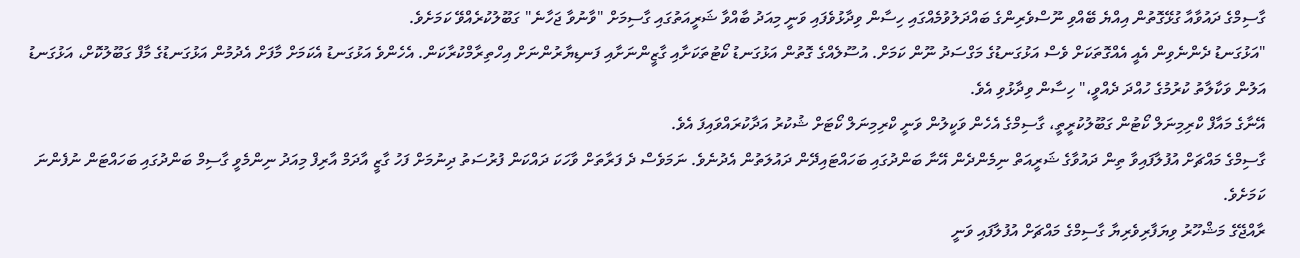ގާސިމްގެ ދައުވާއާ ގުޅޭގޮތުން އިއްޔެ ބޭއްވި ނޫސްވެރިންގެ ބައްދަލުވުމެއްގައި ހިސާން ވިދާޅުވެފައި ވަނީ މިއަދު ބާއްވާ ޝަރީއަތުގައި ގާސިމަށް "ވާނުވާ ޖަހާނެ" ގަބޫލުކުރެއްވޭ ކަމަށެވެ.
"އަޅުގަނޑު ދެންނެވިން އެއީ އެއްގޮތަކަށް ވެސް އަޅުގަނޑުގެ މަގްސަދު ނޫން ކަމަށް. އުސޫލެއްގެ ގޮތުން އަޅުގަނޑު ކޯޓުތަކަށާއި ގާޒީންނަށާއި ފަނޑިޔާރުންނަށް އިހްތިރާމްކުރާކަން. އެހެންވެ އަޅުގަނޑު އެކަމަށް މާފަށް އެދުމުން އަޅުގަނޑުގެ މާފް ގަބޫލުކޮށް، އަޅުގަނޑު އަލުން ވަކާލާތު ކުރުމުގެ ހުއްދަ ދެއްވީ،" ހިސާން ވިދާޅުވި އެވެ.
އޭނާގެ މައާފް ކްރިމިނަލް ކޯޓުން ގަބޫލުކުރީތީ، ގާސިމްގެ އެހެން ވަކީލުން ވަނީ ކްރިމިނަލް ކޯޓަށް ޝުކުރު އަދާކުރައްވައިފަ އެވެ.
ގާސިމްގެ މައްޗަށް އުފުލާފައިވާ ތިން ދައުވާގެ ޝަރީއަތް ނިމެންދެން އޭނާ ބަންދުގައި ބަހައްޓައިދޭން ދައުލަތުން އެދުނެވެ. ނަމަވެސް ދެ ފަރާތަށް ވާހަކަ ދައްކަން ފުރުސަތު ދިނުމަށް ފަހު ގާޒީ އާދަމް އާރިފް މިއަދު ނިންމެވީ ގާސިމް ބަންދުގައި ބަހައްޓަން ނުފެންނަ ކަމަށެވެ.
ރާއްޖޭގެ މަޝްހޫރު ވިޔަފާރިވެރިޔާ ގާސިމްގެ މައްޗަށް އުފުލާފައި ވަނީ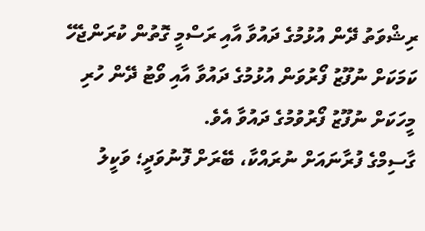ރިޝްވަތު ދޭން އުޅުމުގެ ދައުވާ އާއި ރަސްމީ ގޮތުން ކުރަންޖެހޭ ކަމަކަށް ނުފޫޒު ފޯރުވަން އުޅުމުގެ ދައުވާ އާއި ވޯޓު ދޭން ހުރި މީހަކަށް ނުފޫޒު ފޯރުވުމުގެ ދައުވާ އެވެ.
ގާސިމްގެ ފުރާނައަށް ނުރައްކާ، ބޭރަށް ފޮނުވަދީ؛ ވަކީލު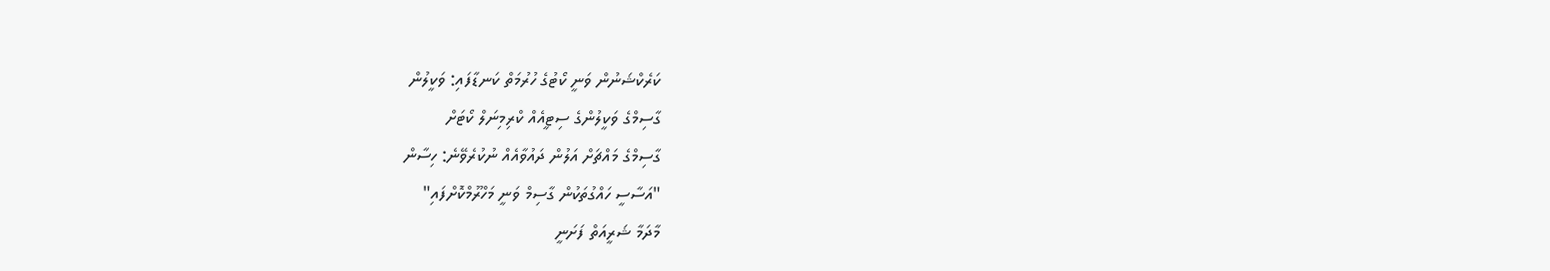ކަރެކްޝަނުން ވަނީ ކޯޓުގެ ހުރުމަތް ކަނޑާފައި: ވަކީލުން
ގާސިމްގެ ވަކީލުންގެ ސިޓީއެއް ކްރިމިނަލް ކޯޓަށް
ގާސިމްގެ މައްޗަށް އަލުން ދައުވާއެއް ނުކުރެވޭނެ: ހިސާން
"އަސާސީ ހައްގުތަކުން ގާސިމް ވަނީ މަހްރޫމްކޮށްފައި"
މާދަމާ ޝަރީއަތް ފަށަނީ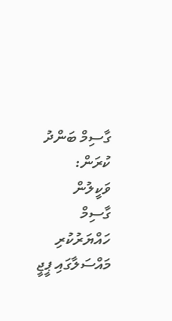ގާސިމް ބަންދު ކުރަން: ވަކީލުން
ގާސިމް ހައްޔަރުކުރި މައްސަލާގައި ޕީޖީ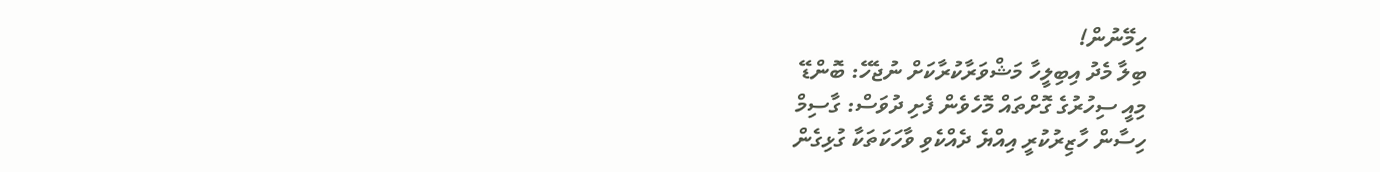ހިމޭނުން!
ބިލާ މެދު އިބިލީހާ މަޝްވަރާކުރާކަށް ނުޖެހޭ: ބޮންޑޭ
މިއީ ސިހުރުގެ ގޮށްތައް މޮހެވެން ފެށި ދުވަސް: ގާސިމް
ހިސާން ހާޒިރުކުރީ އިއްޔެ ދެއްކެވި ވާހަކަތަކާ ގުޅިގެން